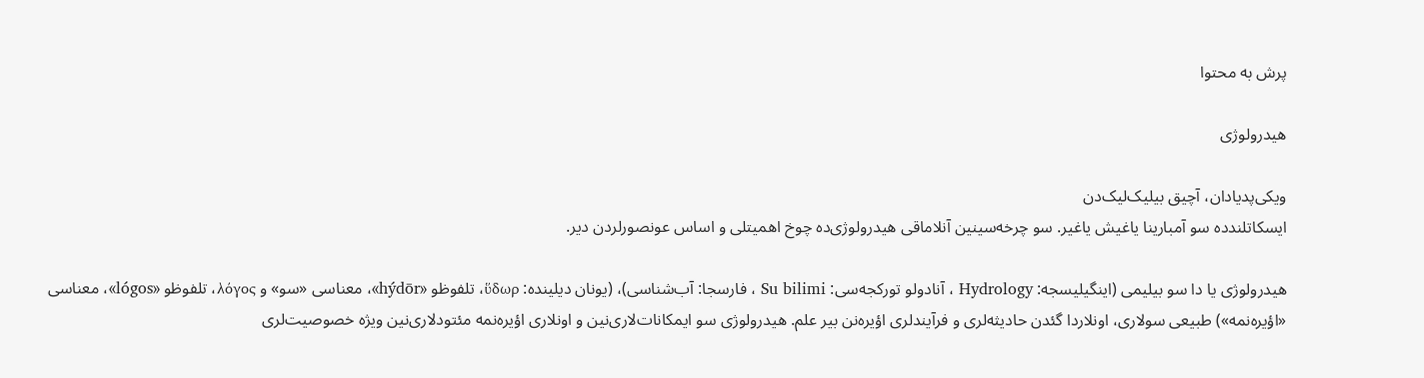پرش به محتوا

هیدرولوژی

ویکی‌پدیادان، آچیق بیلیک‌لیک‌دن
ایسکاتلندده سو آمبارینا یاغیش یاغیر. سو چرخه‌سینین آنلاماقی هیدرولوژی‌ده چوخ اهمیتلی و اساس عونصورلردن دیر.

هیدرولوژی یا دا سو بیلیمی (اینگیلیسجه: Hydrology ، آنادولو تورکجه‌سی: Su bilimi ، فارسجا: آب‌شناسی)، (یونان دیلینده: ὕδωρ، تلفوظو «hýdōr»، معناسی «سو» و λόγος، تلفوظو «lógos»، معناسی «اؤیره‌نمه») طبیعی سولاری، اونلاردا گئدن حادیثه‌لری و فرآیندلری اؤیره‌نن بیر علم. هیدرولوژی سو ایمکانات‌لاری‌نین و اونلاری اؤیره‌نمه مئتودلاری‌نین ویژه خصوصیت‌لری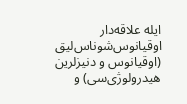ایله علاقه‌دار اوقیانوس‌شوناس‌لیق (اوقیانوس و دنیزلرین هیدرولوژی‌سی) و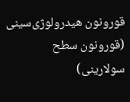قورونون هیدرولوژی‌سینی (قورونون سطح سولارینی)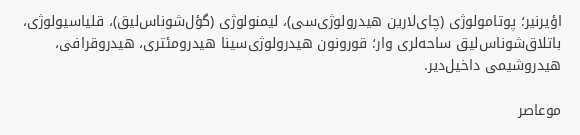اؤیرنیر؛ پوتامولوژی (چای‌لارین هیدرولوژی‌سی)، لیمنولوژی (گؤل‌شوناس‌لیق)، قلیاسیولوژی، باتلاق‌شوناس‌لیق ساحه‌لری وار؛ قورونون هیدرولوژی‌سینا هیدرومئتری، هیدروقرافی، هیدروشیمی داخیل‌دیر.

موعاصر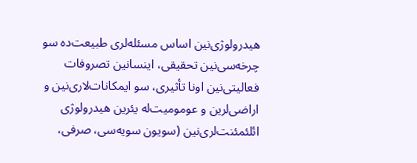هیدرولوژی‌نین اساس مسئله‌لری طبیعت‌ده سو چرخه‌سی‌نین تحقیقی، اینسانین تصروفات فعالیتی‌نین اونا تأثیری، سو ایمکانات‌لاری‌نین و اراضی‌لرین و عومومیت‌له یئرین هیدرولوژی ائلئمئنت‌لری‌نین (سویون سویه‌سی، صرفی،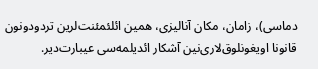دماسی)، زامان، مکان آنالیزی، همین ائلئمئنت‌لرین تردودونون قانونا اویغونلوق‌لاری‌نین آشکار ائدیلمه‌سی عیبارت‌دیر.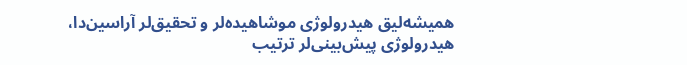همیشه‌لیق هیدرولوژی موشاهیده‌لر و تحقیق‌لر آراسین‌دا، هیدرولوژی پیش‌بینی‌لر ترتیب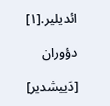ائدیلیر.[۱]

دؤوران

[دَییشدیر]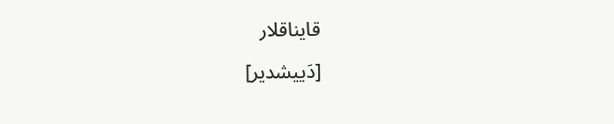قایناقلار

[دَییشدیر]